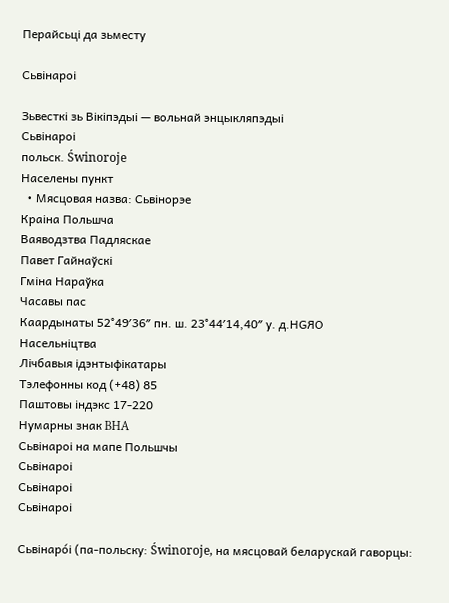Перайсьці да зьместу

Сьвінароі

Зьвесткі зь Вікіпэдыі — вольнай энцыкляпэдыі
Сьвінароі
польск. Świnoroje
Населены пункт
  • Мясцовая назва: Сьвінорэе
Краіна Польшча
Ваяводзтва Падляскае
Павет Гайнаўскі
Гміна Нараўка
Часавы пас
Каардынаты 52°49′36″ пн. ш. 23°44′14,40″ у. д.HGЯO
Насельніцтва
Лічбавыя ідэнтыфікатары
Тэлефонны код (+48) 85
Паштовы індэкс 17-220
Нумарны знак BHA
Сьвінароі на мапе Польшчы
Сьвінароі
Сьвінароі
Сьвінароі

Сьвінаро́і (па-польску: Świnoroje, на мясцовай беларускай гаворцы: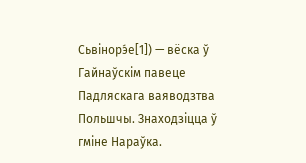Сьвінорэ́е[1]) — вёска ў Гайнаўскім павеце Падляскага ваяводзтва Польшчы. Знаходзіцца ў гміне Нараўка.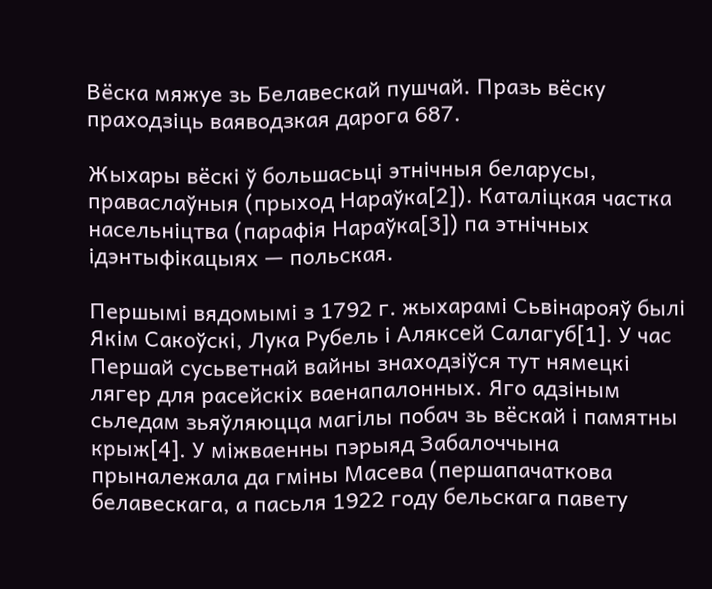Вёска мяжуе зь Белавескай пушчай. Празь вёску праходзіць ваяводзкая дарога 687.

Жыхары вёскі ў большасьці этнічныя беларусы, праваслаўныя (прыход Нараўка[2]). Каталіцкая частка насельніцтва (парафія Нараўка[3]) па этнічных ідэнтыфікацыях — польская.

Першымі вядомымі з 1792 г. жыхарамі Сьвінарояў былі Якім Сакоўскі, Лука Рубель і Аляксей Салагуб[1]. У час Першай сусьветнай вайны знаходзіўся тут нямецкі лягер для расейскіх ваенапалонных. Яго адзіным сьледам зьяўляюцца магілы побач зь вёскай і памятны крыж[4]. У міжваенны пэрыяд Забалоччына прыналежала да гміны Масева (першапачаткова белавескага, а пасьля 1922 году бельскага павету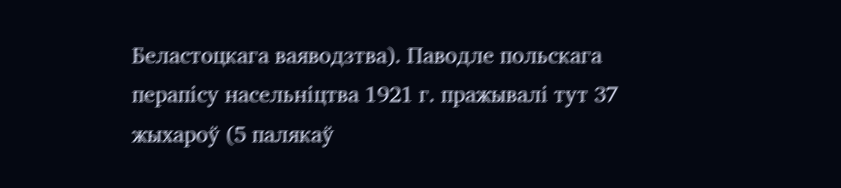Беластоцкага ваяводзтва). Паводле польскага перапісу насельніцтва 1921 г. пражывалі тут 37 жыхароў (5 палякаў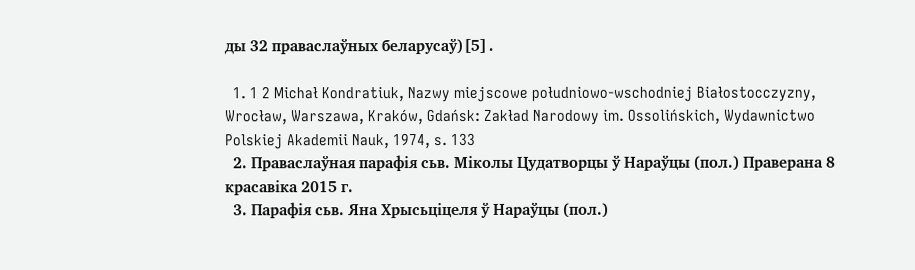ды 32 праваслаўных беларусаў)[5].

  1. 1 2 Michał Kondratiuk, Nazwy miejscowe południowo-wschodniej Białostocczyzny, Wrocław, Warszawa, Kraków, Gdańsk: Zakład Narodowy im. Ossolińskich, Wydawnictwo Polskiej Akademii Nauk, 1974, s. 133
  2. Праваслаўная парафія сьв. Міколы Цудатворцы ў Нараўцы (пол.) Праверана 8 красавіка 2015 г.
  3. Парафія сьв. Яна Хрысьціцеля ў Нараўцы (пол.)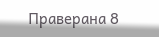Праверана 8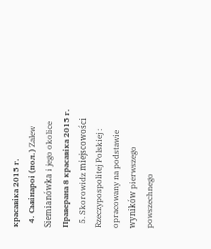красавіка 2015 г.
  4. Сьвінароі (пол.) Zalew Siemianówka i jego okolice Праверана 8 красавіка 2015 г.
  5. Skorowidz miejscowości Rzeczypospolitej Polskiej : opracowany na podstawie wyników pierwszego powszechnego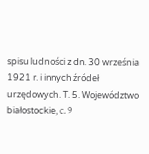spisu ludności z dn. 30 września 1921 r. i innych źródeł urzędowych. T. 5. Województwo białostockie, с. 9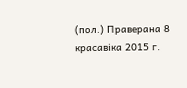(пол.) Праверана 8 красавіка 2015 г.